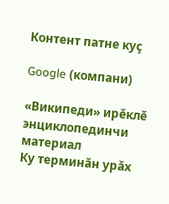Контент патне куҫ

Google (компани)

«Википеди» ирĕклĕ энциклопединчи материал
Ку терминăн урăх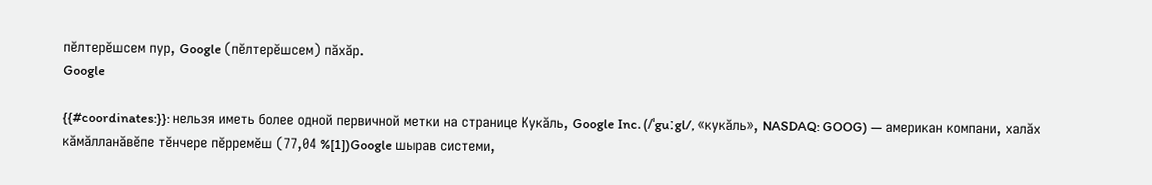пĕлтерĕшсем пур, Google (пĕлтерĕшсем) пăхăр.
Google

{{#coordinates:}}: нельзя иметь более одной первичной метки на странице Кукăль, Google Inc. (/ˈguːgl/, «кукăль», NASDAQ: GOOG) — американ компани, халăх кăмăлланăвĕпе тĕнчере пĕрремĕш (77,04 %[1])Google шырав системи,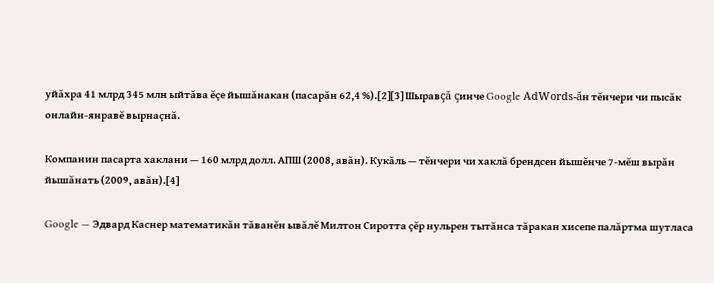уйăхра 41 млрд 345 млн ыйтăва ĕçе йышăнакан (пасарăн 62,4 %).[2][3] Шыравçă çинче Google AdWords-ăн тĕнчери чи пысăк онлайн-янравĕ вырнаçнă.

Компанин пасарта хаклани — 160 млрд долл. АПШ (2008, авăн). Кукăль — тĕнчери чи хаклă брендсен йышĕнче 7-мĕш вырăн йышăнать (2009, авăн).[4]

Google — Эдвард Каснер математикăн тăванĕн ывăлĕ Милтон Сиротта çĕр нульрен тытăнса тăракан хисепе палăртма шутласа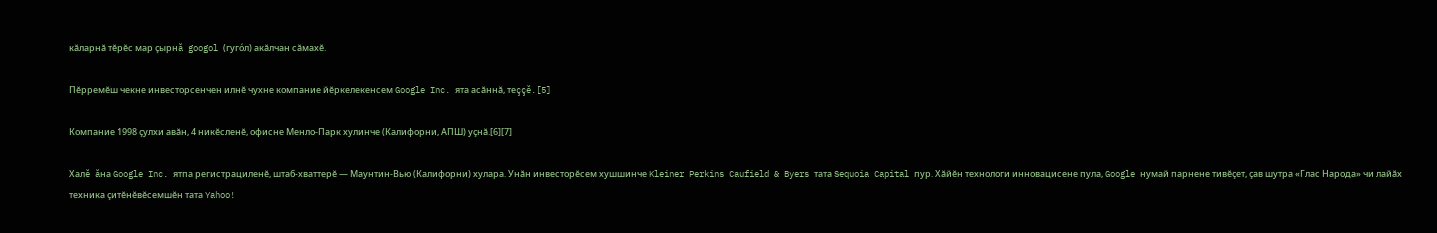кăларнă тĕрĕс мар çырнă googol (гуго́л) акăлчан сăмахĕ.

Пĕрремĕш чекне инвесторсенчен илнĕ чухне компание йĕркелекенсем Google Inc. ята асăннă, теççĕ.[5]

Компание 1998 çулхи авăн, 4 никĕсленĕ, офисне Менло-Парк хулинче (Калифорни, АПШ) уçнă.[6][7]

Халĕ ăна Google Inc. ятпа регистрациленĕ, штаб-хваттерĕ — Маунтин-Вью (Калифорни) хулара. Унăн инвесторĕсем хушшинче Kleiner Perkins Caufield & Byers тата Sequoia Capital пур. Хăйĕн технологи инновацисене пула, Google нумай парнене тивĕçет, çав шутра «Глас Народа» чи лайăх техника çитĕнĕвĕсемшĕн тата Yahoo!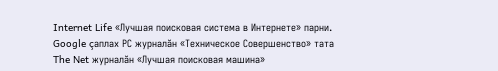Internet Life «Лучшая поисковая система в Интернете» парни. Google çаплах РС журналăн «Техническое Совершенство» тата The Net журналăн «Лучшая поисковая машина»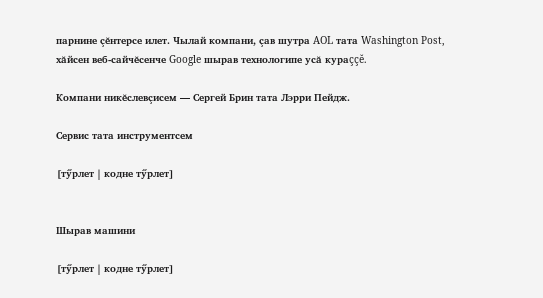парнине çĕнтерсе илет. Чылай компани, çав шутра AOL тата Washington Post, хăйсен веб-сайчĕсенче Google шырав технологипе усă кураççĕ.

Компани никĕслевçисем — Сергей Брин тата Лэрри Пейдж.

Сервис тата инструментсем

[тӳрлет | кодне тӳрлет]


Шырав машини

[тӳрлет | кодне тӳрлет]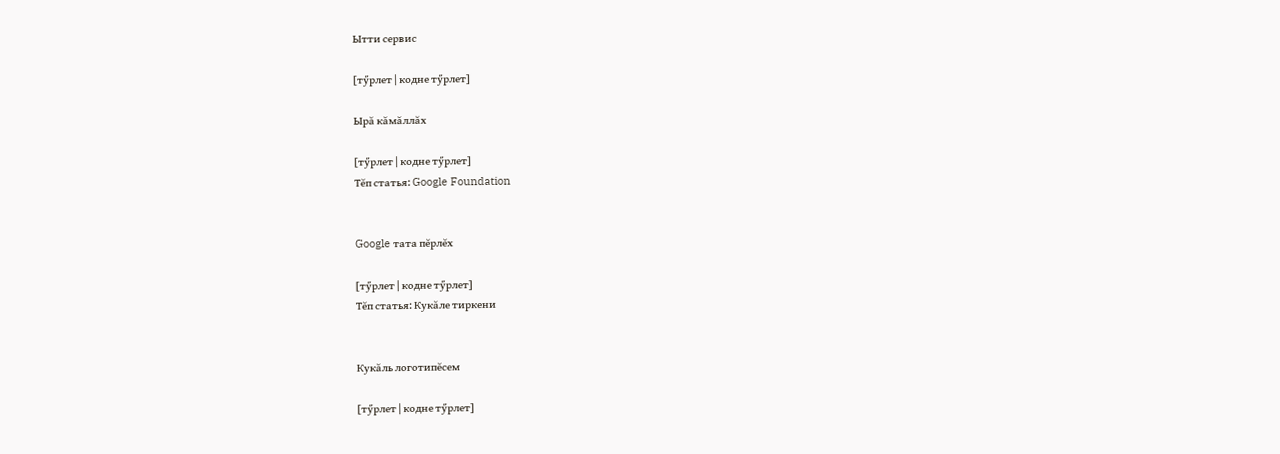Ытти сервис

[тӳрлет | кодне тӳрлет]

Ырă кăмăллăх

[тӳрлет | кодне тӳрлет]
Тĕп статья: Google Foundation


Google тата пĕрлĕх

[тӳрлет | кодне тӳрлет]
Тĕп статья: Кукăле тиркени


Кукăль логотипĕсем

[тӳрлет | кодне тӳрлет]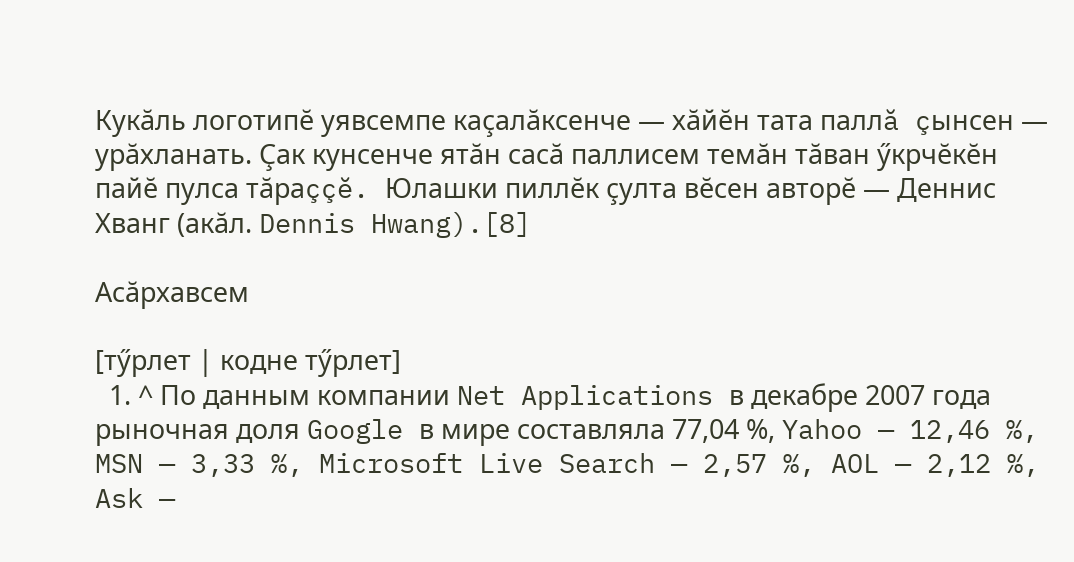Кукăль логотипĕ уявсемпе каçалăксенче — хăйĕн тата паллă çынсен — урăхланать. Çак кунсенче ятăн сасă паллисем темăн тăван ӳкрчĕкĕн пайĕ пулса тăраççĕ. Юлашки пиллĕк çулта вĕсен авторĕ — Деннис Хванг (акăл. Dennis Hwang).[8]

Асăрхавсем

[тӳрлет | кодне тӳрлет]
  1. ^ По данным компании Net Applications в декабре 2007 года рыночная доля Google в мире составляла 77,04 %, Yahoo — 12,46 %, MSN — 3,33 %, Microsoft Live Search — 2,57 %, AOL — 2,12 %, Ask —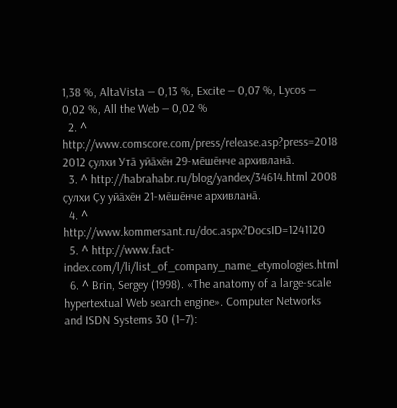1,38 %, AltaVista — 0,13 %, Excite — 0,07 %, Lycos — 0,02 %, All the Web — 0,02 %
  2. ^ http://www.comscore.com/press/release.asp?press=2018 2012 ҫулхи Утӑ уйӑхӗн 29-мӗшӗнче архивланӑ.
  3. ^ http://habrahabr.ru/blog/yandex/34614.html 2008 ҫулхи Ҫу уйӑхӗн 21-мӗшӗнче архивланӑ.
  4. ^ http://www.kommersant.ru/doc.aspx?DocsID=1241120
  5. ^ http://www.fact-index.com/l/li/list_of_company_name_etymologies.html
  6. ^ Brin, Sergey (1998). «The anatomy of a large-scale hypertextual Web search engine». Computer Networks and ISDN Systems 30 (1–7):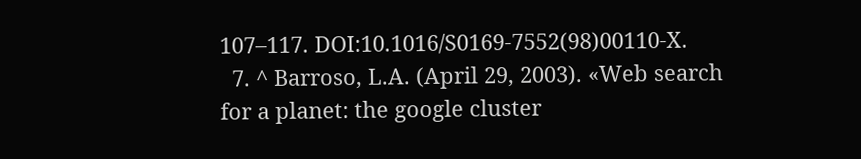107–117. DOI:10.1016/S0169-7552(98)00110-X.
  7. ^ Barroso, L.A. (April 29, 2003). «Web search for a planet: the google cluster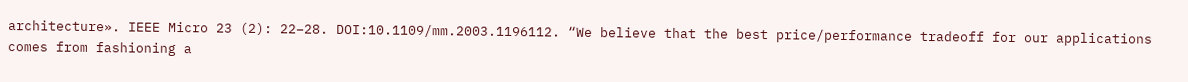architecture». IEEE Micro 23 (2): 22–28. DOI:10.1109/mm.2003.1196112. “We believe that the best price/performance tradeoff for our applications comes from fashioning a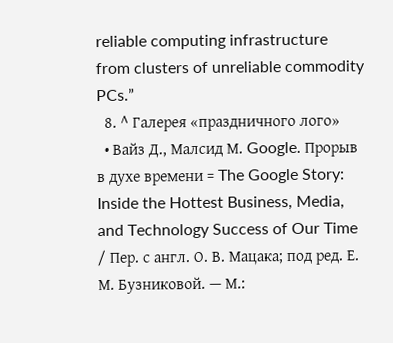reliable computing infrastructure from clusters of unreliable commodity PCs.”
  8. ^ Галерея «праздничного лого»
  • Вайз Д., Малсид М. Google. Прорыв в духе времени = The Google Story: Inside the Hottest Business, Media, and Technology Success of Our Time / Пер. с англ. О. В. Мацака; под ред. Е. М. Бузниковой. — М.: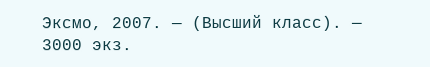Эксмо, 2007. — (Высший класс). — 3000 экз.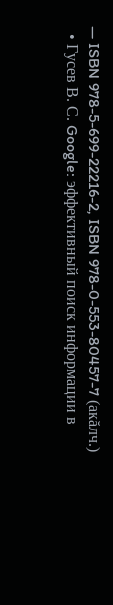— ISBN 978-5-699-22216-2, ISBN 978-0-553-80457-7 (акăлч.)
  • Гусев В. С. Google: эффективный поиск информации в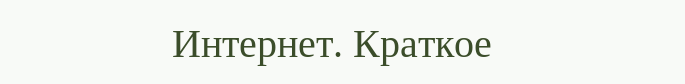Интернет. Краткое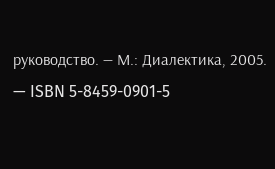руководство. — М.: Диалектика, 2005. — ISBN 5-8459-0901-5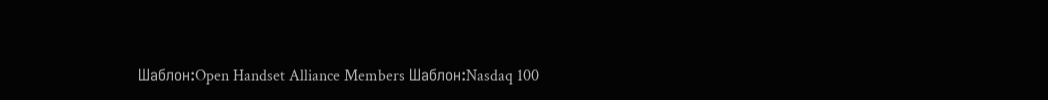Шаблон:Open Handset Alliance Members Шаблон:Nasdaq 100